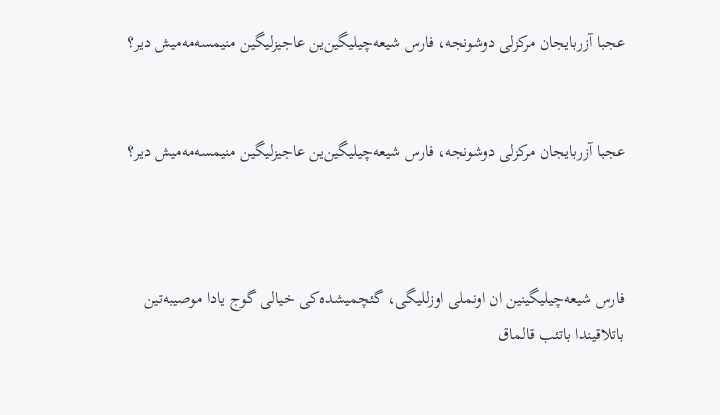عجبا آزربایجان مرکزلی دوشونجه‌‌، فارس شیعه‌چیلیگین‌ین عاجیزلیگین‌ منیمسه‌‌مه‌میش دیر؟


عجبا آزربایجان مرکزلی دوشونجه‌‌، فارس شیعه‌چیلیگین‌ین عاجیزلیگین‌ منیمسه‌‌مه‌میش دیر؟



فارس شیعه‌چیلیگینین ان اونملی اوزللیگی، گئچمیشده‌کی خیالی گوج یادا موصیبه‌تین باتلاقیندا باتئب قالماق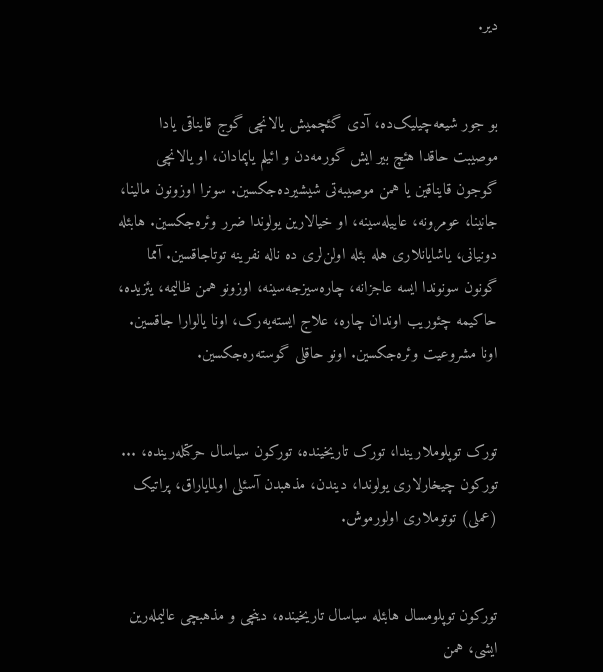دیر.


بو جور شیعه‌چیلیک‌ده، آدی گئچمیش یالانچی گوج قایناقی یادا موصیبت‌ حاقدا‌ هئچ بیر ایش گورمه‌دن و ائیلم یاپمادان، او یالانچی گوجون‌ قایناقین یا همن موصیبه‌تی شیشیرده‌جکسین. سونرا اوزونون‌ مالینا، جانینا، عومرونه، عاییله‌سینه، او خیالارین یولوندا ضرر وئره‌جکسین. هابئله دونیانی، یاشایانلاری هله‌ بئله اولن‌لری ده ناله‌ نفرینه توتاجاقسین. آمما گونون سونوندا ایسه عاجزانه، چاره‌سیزجه‌سینه، اوزونو همن ظالیمه، یئزیده، حاکیمه چئوریب اوندان چاره، علاج ایسته‌یه‌رک، اونا یالوارا جاقسین. اونا مشروعیت‌ وئره‌جکسین. اونو حاقلی گوسته‌ره‌جکسین.


تورک‌ توپلوملاریندا، تورک‌ تاریخینده، تورکون‌ سیاسال‌ حرکتله‌رینده، ... تورکون چیخارلاری‌ یولوندا، دیندن، مذهبدن‌ آسئلی اولمایاراق، پراتیک (عملی) توتوملاری اولورموش.


تورکون توپلومسال هابئله سیاسال تاریخینده، دینچی و مذهبچی عالیمله‌رین ایشی، همن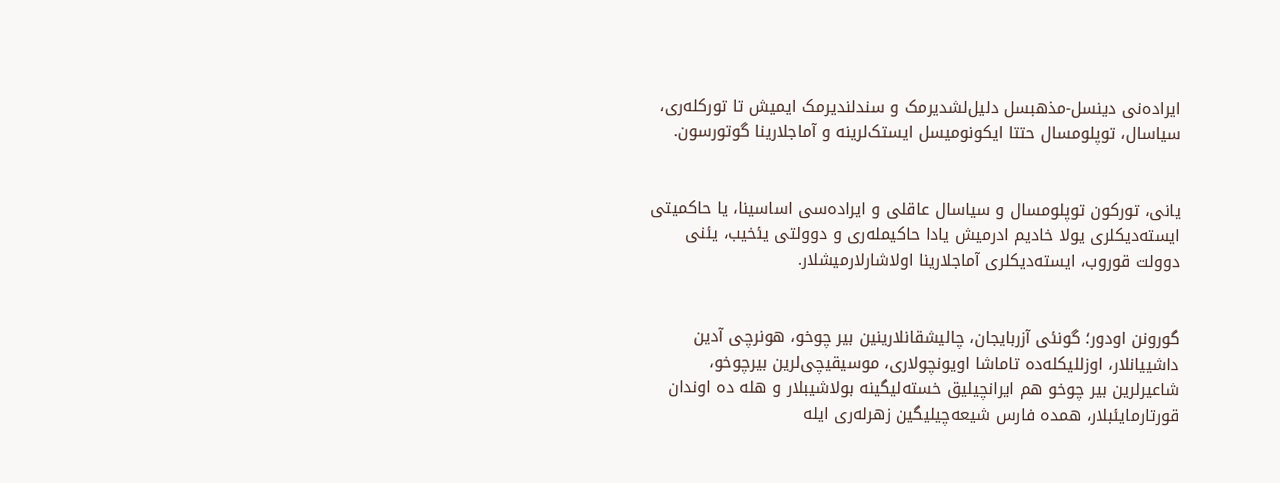ایراده‌‌نی دینسل-مذهبسل دلیل‌لشدیرمک و سندلندیرمک ایمیش تا تورکله‌ری، سیاسال، توپلومسال حتتا‌ ایکونومیسل ایستک‌لرینه و آماجلارینا گوتورسون.


یانی، تورکون توپلومسال و سیاسال عاقلی و ایراده‌سی اساسینا، یا حاکمیتی ایسته‌دیکلری یولا خادیم ادرمیش یادا حاکیمله‌ری و دوولتی یئخیب، یئنی دوولت قوروب، ایسته‌دیکلری آماجلارینا اولاشارلارمیشلار.


گورونن اودور؛ گونئی آزربایجان، چالیشقانلارینین بیر چوخو، هونرچی آدین داشییانلار، اوزللیکله‌ده تاماشا اویونچولاری، موسیقیچی‌لرین بیرچوخو، شاعیرلرین بیر چوخو هم ایرانچیلیق خسته‌لیگینه بولاشیبلار و هله ده اوندان قورتارمایئبلار، همده فارس شیعه‌چیلیگین‌ زهرله‌ری ایله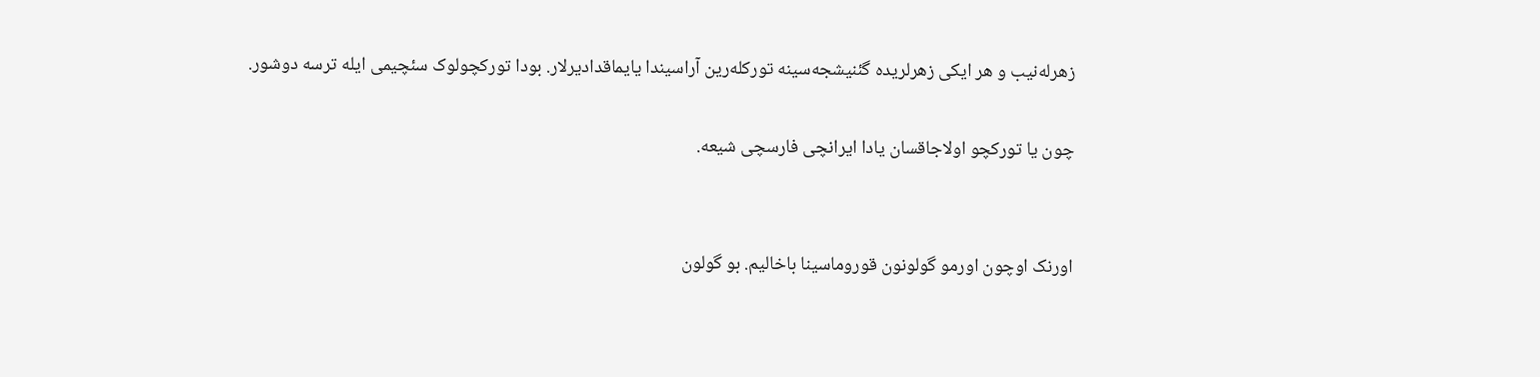زهرله‌نیب و هر ایکی زهرلریده گئنیشجه‌سینه تورکله‌رین آراسیندا یایماقدادیرلار. بودا تورکچولوک‌ سئچیمی‌ ایله ترسه دوشور.

چون یا تورکچو اولاجاقسان یادا ایرانچی فارسچی شیعه.


اورنک اوچون اورمو گولونون‌ قوروماسینا باخالیم. بو گولون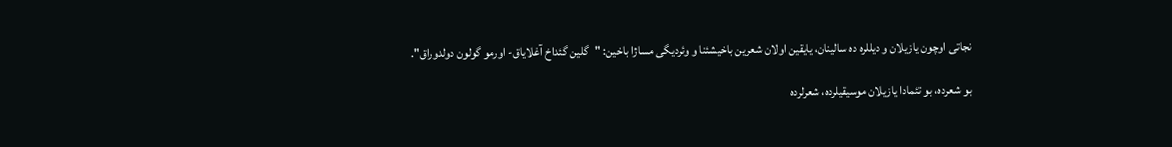نجاتی اوچون یازیلان و دیللره‌ ده سالینان، یایقین اولان شعرین باخیشئنا و وئردیگی‌ مساژا باخین: "گلین گئداخ‌ آغلایاق- اورمو گولون دولدوراق".

بو شعرده، بو تئمادا یازیلان موسیقیلرده، شعرلرده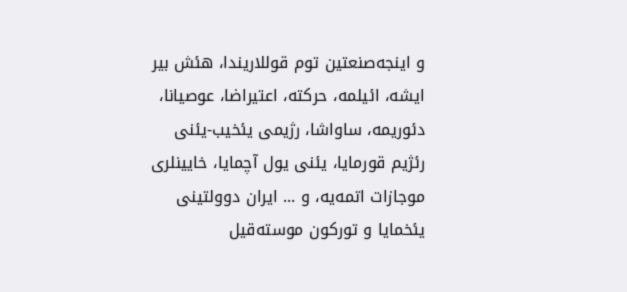و اینجه‌صنعتین توم قوللاریندا، هئش بیر ایشه، ائیلمه، حرکته، اعتیراضا، عوصیانا، دئوریمه، ساواشا، رژیمی یئخیب-یئنی رئژیم قورمایا، یئنی یول آچمایا، خایینلری‌ موجازات اتمه‌یه، و ... ایران دوولتینی یئخمایا و تورکون موسته‌قیل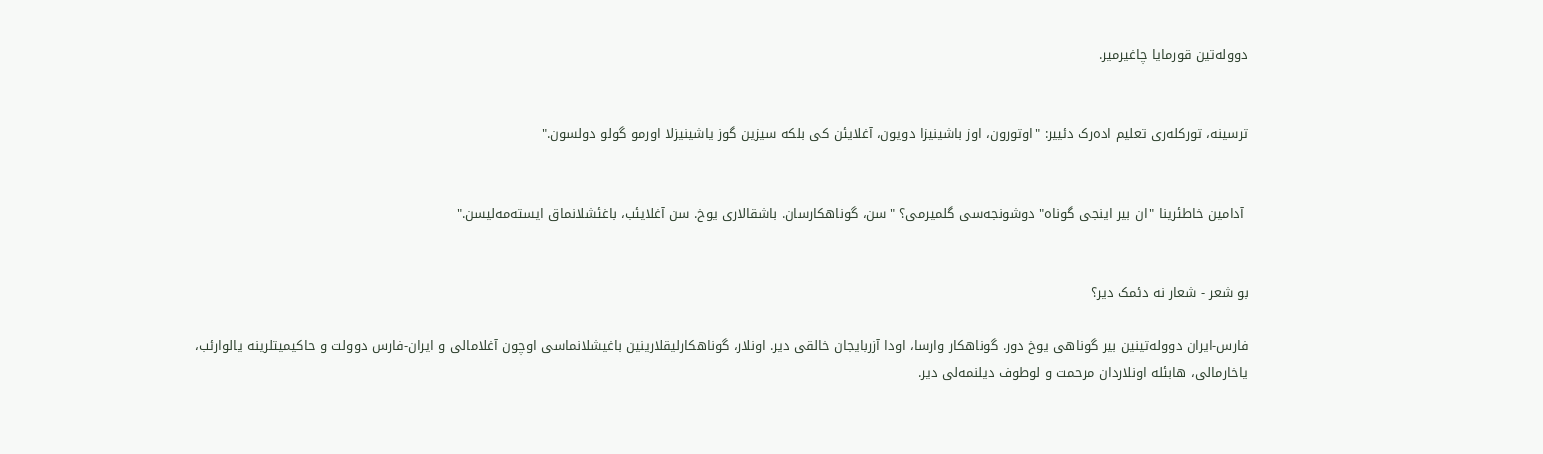دووله‌تین قورمایا چاغیرمیر.


ترسینه، تورکله‌ری تعلیم اده‌رک دئییر: "اوتورون، اوز باشینیزا دویون، آغلایئن کی بلکه سیزین گوز یاشینیزلا اورمو گولو دولسون."


 آدامین خاطئرینا "ان‌ بیر اینجی گوناه" دوشونجه‌سی گلمیرمی؟ "سن، گوناهکارسان. باشقالاری یوخ. سن آغلایئب، باغئشلانماق‌ ایسته‌مه‌لیسن."


بو شعر - شعار نه‌ دئمک دیر؟

فارس-ایران دووله‌تینین بیر گوناهی یوخ دور. گوناهکار وارسا، اودا آزربایجان خالقی دیر. اونلار، گوناهکارلیقلارینین باغیشلانماسی اوچون آغلامالی و ایران-فارس دوولت و حاکیمیتلرینه یالوارئب، یاخارمالی، هابئله اونلاردان مرحمت و لوطوف دیلنمه‌لی دیر.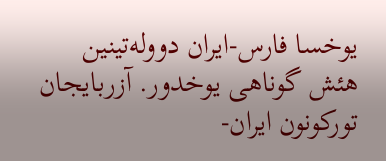یوخسا فارس-ایران دووله‌تینین هئش گوناهی یوخدور. آزربایجان تورکونون ایران-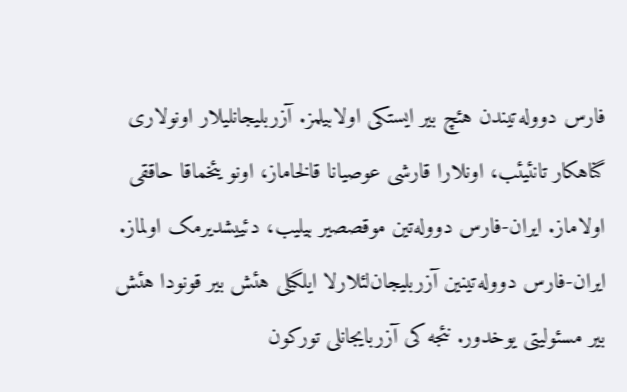فارس دووله‌تیندن هئچ بیر ایستکی اولابیلمز. آزربلیجانلیلار اونولاری گناهکار تانئیئب، اونلارا قارشی عوصیانا قالخاماز، اونو یئخماقا حاققی اولاماز. ایران-فارس دووله‌تین موقصصیر بیلیب، دئییشدیرمک اولماز. ایران-فارس دووله‌تینین آزربلیجان‌لئلارلا ایلگیلی هئش بیر قونودا هئش بیر مسئولیتی یوخدور. نئجه کی آزربایجانلی تورکون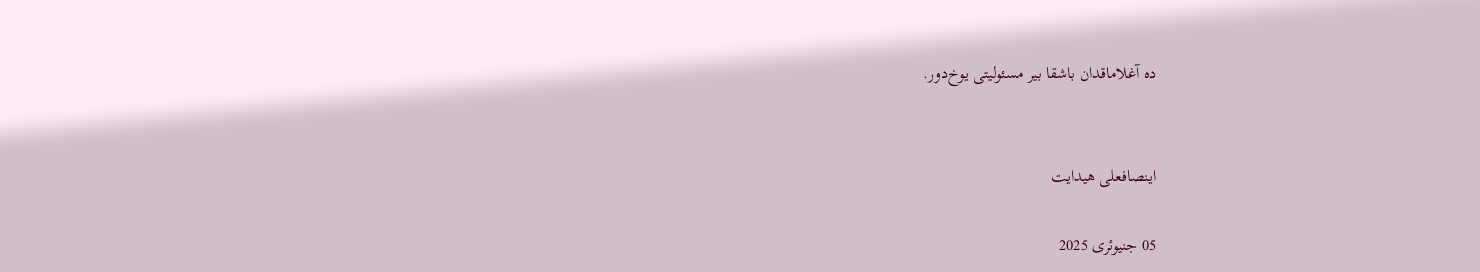ده‌ آغلاماقدان باشقا بیر مسئولیتی یوخ‌دور.


اینصافعلی هیدایت

05 جنیوئری‌ 2025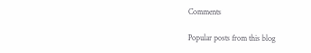Comments

Popular posts from this blog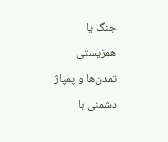جنگ یا همزیستی تمدن‌ها و پمپاژ دشمنی با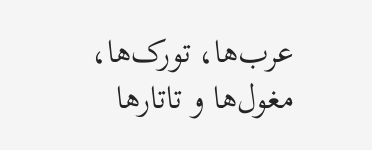عرب‌ها، تورک‌ها، مغول‌ها و تاتارها